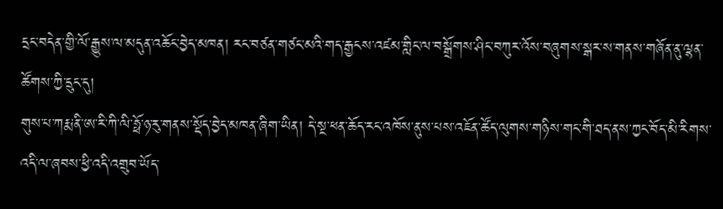དྲང་བདེན་གྱི་ལོ་རྒྱུས་ལ་མདུན་འཆོང་བྱེད་མཁན། རང་བཙན་གཙང་མའི་གད་རྒྱངས་འཛམ་གླིང་ལ་བསྒྲོགས་ཤིང་བཀུར་འོས་བཞུགས་སྒར་ས་གནས་གཞོན་ནུ་ལྷན་ཚོགས་ཀྱི་དྲུང་དུ།
གུས་པ་ཀརྨ་ནི་ཨ་རི་ཀི་ལི་ཧྥོ་ཉ་རུ་གནས་སྡོད་བྱེད་མཁན་ཞིག་ཡིན། དེ་སྔ་ཕན་ཆོད་རང་འཁོས་ནུས་པས་འཇོན་ཚོད་ལུགས་གཉིས་གང་གི་ཐད་ནས་ཀྱང་བོད་མི་རིགས་འདི་ལ་ཞབས་ཕྱི་འདི་འགྲུབ་ཡོད་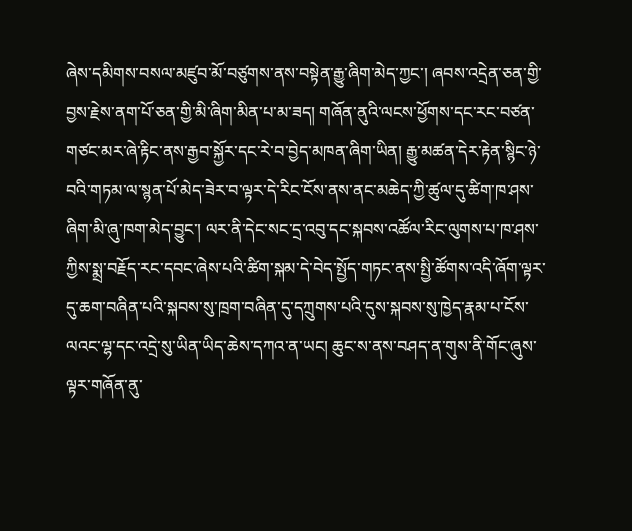ཞེས་དམིགས་བསལ་མཛུབ་མོ་བཙུགས་ནས་བསྟེན་རྒྱུ་ཞིག་མེད་ཀྱང་། ཞབས་འདྲེན་ཅན་གྱི་བྱས་རྗེས་ནག་པོ་ཅན་གྱི་མི་ཞིག་མིན་པ་མ་ཟད། གཞོན་ནུའི་ལངས་ཕྱོགས་དང་རང་བཙན་གཙང་མར་ཞེ་རྟིང་ནས་རྒྱབ་སྐྱོར་དང་རེ་བ་བྱེད་མཁན་ཞིག་ཡིན། རྒྱུ་མཚན་དེར་རྟེན་སྙིང་ཉེ་བའི་གཏམ་ལ་སྙན་པོ་མེད་ཟེར་བ་ལྟར་དེ་རིང་ངོས་ནས་ནང་མཆེད་ཀྱི་ཚུལ་དུ་ཚིག་ཁ་ཤས་ཞིག་མི་ཞུ་ཁག་མེད་བྱུང་། ལར་ནི་དེང་སང་དྲ་འབུ་དང་སྐབས་འཚོལ་རིང་ལུགས་པ་ཁ་ཤས་ཀྱིས་སྨྲ་བརྗོད་རང་དབང་ཞེས་པའི་ཚིག་སྐམ་དེ་བེད་སྤྱོད་གཏང་ནས་སྤྱི་ཚོགས་འདི་ཞོག་ལྟར་དུ་ཆག་བཞིན་པའི་སྐབས་སུ་ཁྲག་བཞིན་དུ་དཀྲུགས་པའི་དུས་སྐབས་སུ་ཁྱེད་རྣམ་པ་ངོས་ལའང་ལྷ་དང་འདྲེ་སུ་ཡིན་ཡིད་ཆེས་དཀའ་ན་ཡང། ཆུང་ས་ནས་བཤད་ན་གུས་ནི་གོང་ཞུས་ལྟར་གཞོན་ནུ་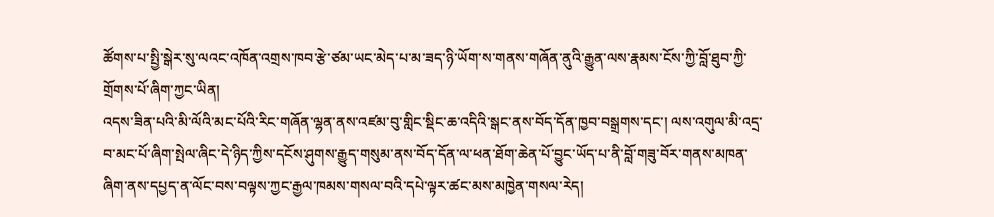ཚོགས་པ་སྤྱི་སྒེར་སུ་ལའང་འཁོན་འགྲས་ཁབ་རྩེ་ཙམ་ཡང་མེད་པ་མ་ཟད་ཉི་ཡོག་ས་གནས་གཞོན་ནུའི་རྒྱུན་ལས་རྣམས་ངོས་ཀྱི་བློ་ཐུབ་ཀྱི་གྲོགས་པོ་ཞིག་ཀྱང་ཡིན།
འདས་ཟིན་པའི་མི་ལོའི་མང་པོའི་རིང་གཞོན་ལྷན་ནས་འཛམ་བུ་གླིང་སྡིང་ཆ་འདིའི་སྒང་ནས་བོད་དོན་ཁྱབ་བསྒྲགས་དང་། ལས་འགུལ་མི་འདྲ་བ་མང་པོ་ཞིག་སྤེལ་ཞིང་དེ་ཉིད་ཀྱིས་དངོས་ཤུགས་རྒྱུད་གསུམ་ནས་བོད་དོན་ལ་ཕན་ཐོག་ཆེན་པོ་བྱུང་ཡོད་པ་ནི་བློ་གཟུ་བོར་གནས་མཁན་ཞིག་ནས་དཔྱད་ན་ལོང་བས་བལྟས་ཀྱང་རྒྱལ་ཁམས་གསལ་བའི་དཔེ་ལྟར་ཚང་མས་མཁྱེན་གསལ་རེད།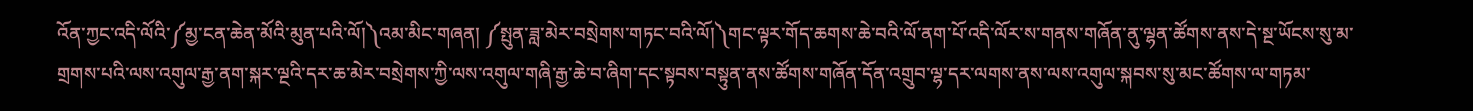འོན་ཀྱང་འདི་ལོའི་༼མྱ་ངན་ཆེན་མོའི་མུན་པའི་ལོ།༽འམ་མིང་གཞན། ༼སྤུན་ཟླ་མེར་བསྲེགས་གཏང་བའི་ལོ།༽གང་ལྟར་གོད་ཆགས་ཆེ་བའི་ལོ་ནག་པོ་འདི་ལོར་ས་གནས་གཞོན་ནུ་ལྷན་ཚོགས་ནས་དེ་སྔ་ཡོངས་སུ་མ་གྲགས་པའི་ལས་འགུལ་རྒྱ་ནག་སྐར་ལྔའི་དར་ཆ་མེར་བསྲེགས་ཀྱི་ལས་འགུལ་གཞི་རྒྱ་ཆེ་བ་ཞིག་དང་སྟབས་བསྟུན་ནས་ཚོགས་གཞོན་དོན་འགྲུབ་ལྷ་དར་ལགས་ནས་ལས་འགུལ་སྐབས་སུ་མང་ཚོགས་ལ་གཏམ་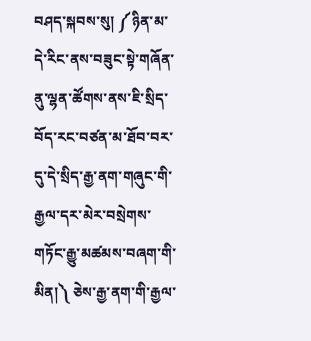བཤད་སྐབས་སུ། ༼ཉིན་མ་དེ་རིང་ནས་བཟུང་སྟེ་གཞོན་ནུ་ལྷན་ཚོགས་ནས་ཇི་སྲིད་བོད་རང་བཙན་མ་ཐོབ་བར་དུ་དེ་སྲིད་རྒྱ་ནག་གཞུང་གི་རྒྱལ་དར་མེར་བསྲེགས་གཏོང་རྒྱུ་མཚམས་བཞག་གི་མིན།༽ ཅེས་རྒྱ་ནག་གི་རྒྱལ་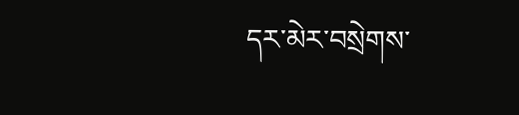དར་མེར་བསྲེགས་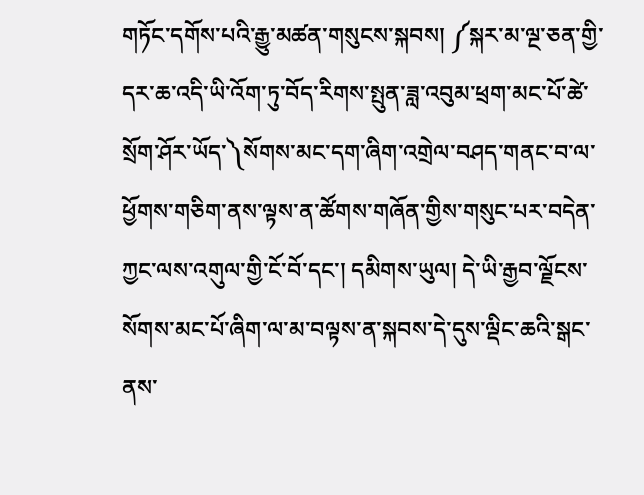གཏོང་དགོས་པའི་རྒྱུ་མཚན་གསུངས་སྐབས། ༼སྐར་མ་ལྔ་ཅན་གྱི་དར་ཆ་འདི་ཡི་འོག་ཏུ་བོད་རིགས་སྤུན་ཟླ་འབུམ་ཕྲག་མང་པོ་ཚེ་སྲོག་ཤོར་ཡོད་༽སོགས་མང་དག་ཞིག་འགྲེལ་བཤད་གནང་བ་ལ་ཕྱོགས་གཅིག་ནས་ལྟས་ན་ཚོགས་གཞོན་གྱིས་གསུང་པར་བདེན་ཀྱང་ལས་འགུལ་གྱི་ངོ་བོ་དང་། དམིགས་ཡུལ། དེ་ཡི་རྒྱབ་ལྗོངས་སོགས་མང་པོ་ཞིག་ལ་མ་བལྟས་ན་སྐབས་དེ་དུས་ལྡིང་ཆའི་སྒང་ནས་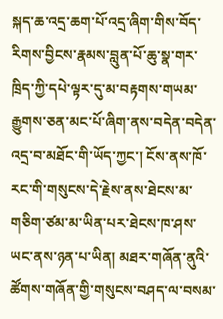སྐད་ཆ་འདྲ་ཆག་པོ་འདྲ་ཞིག་གིས་བོད་རིགས་བྱིངས་རྣམས་བླུན་པོ་ཆུ་སྣ་གར་ཁྲིད་ཀྱི་དཔེ་ལྟར་དུ་མ་བརྟགས་གཡམ་རྒྱུགས་ཅན་མང་པོ་ཞིག་ནས་བདེན་བདེན་འདྲ་བ་མཐོང་གི་ཡོད་ཀྱང་། ངོས་ནས་ཁོ་རང་གི་གསུངས་དེ་རྗེས་ནས་ཐེངས་མ་གཅིག་ཙམ་མ་ཡིན་པར་ཐེངས་ཁ་ཤས་ཡང་ནས་ཉན་པ་ཡིན། མཐར་གཞོན་ནུའི་ཚོགས་གཞོན་གྱི་གསུངས་བཤད་ལ་བསམ་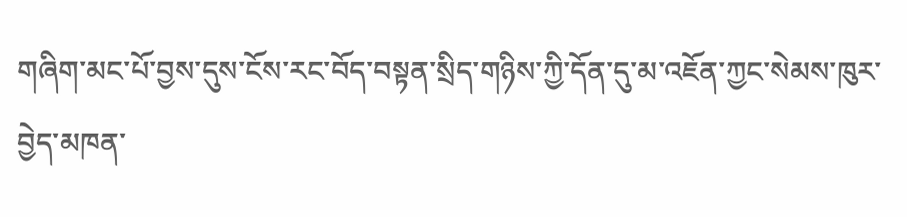གཞིག་མང་པོ་བྱས་དུས་ངོས་རང་བོད་བསྟན་སྲིད་གཉིས་ཀྱི་དོན་དུ་མ་འཇོན་ཀྱང་སེམས་ཁུར་བྱེད་མཁན་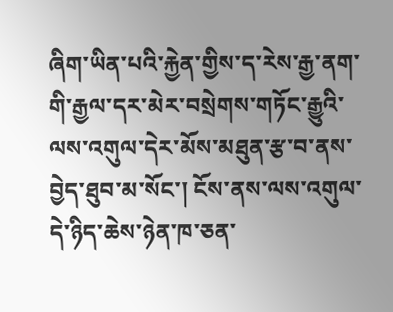ཞིག་ཡིན་པའི་རྐྱེན་གྱིས་ད་རེས་རྒྱ་ནག་གི་རྒྱལ་དར་མེར་བསྲེགས་གཏོང་རྒྱུའི་ལས་འགུལ་དེར་མོས་མཐུན་རྩ་བ་ནས་བྱེད་ཐུབ་མ་སོང་། ངོས་ནས་ལས་འགུལ་དེ་ཉིད་ཆེས་ཉེན་ཁ་ཅན་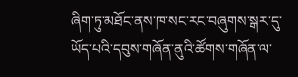ཞིག་ཏུ་མཐོང་ནས་ཁ་སང་རང་བཞུགས་སྒར་དུ་ཡོད་པའི་དབུས་གཞོན་ནུའི་ཚོགས་གཞོན་ལ་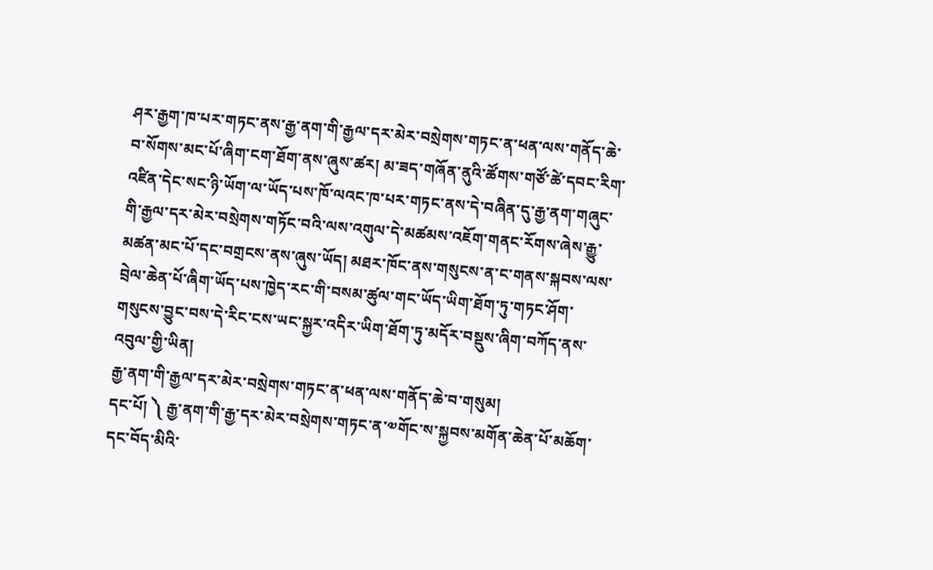ཤར་རྒྱག་ཁ་པར་གཏང་ནས་རྒྱ་ནག་གི་རྒྱལ་དར་མེར་བསྲེགས་གཏང་ན་ཕན་ལས་གནོད་ཆེ་བ་སོགས་མང་པོ་ཞིག་ངག་ཐོག་ནས་ཞུས་ཚར། མ་ཟད་གཞོན་ནུའི་ཚོགས་གཙོ་ཚེ་དབང་རིག་འཛིན་དེང་སང་ཉི་ཡོག་ལ་ཡོད་པས་ཁོ་ལའང་ཁ་པར་གཏང་ནས་དེ་བཞིན་དུ་རྒྱ་ནག་གཞུང་གི་རྒྱལ་དར་མེར་བསྲེགས་གཏོང་བའི་ལས་འགུལ་དེ་མཚམས་འཇོག་གནང་རོགས་ཞེས་རྒྱུ་མཚན་མང་པོ་དང་བགྲངས་ནས་ཞུས་ཡོད། མཐར་ཁོང་ནས་གསུངས་ན་ང་གནས་སྐབས་ལས་བྲེལ་ཆེན་པོ་ཞིག་ཡོད་པས་ཁྱེད་རང་གི་བསམ་ཚུལ་གང་ཡོད་ཡིག་ཐོག་ཏུ་གཏང་ཤོག་གསུངས་བྱུང་བས་དེ་རིང་ངས་ཡང་སྐྱར་འདིར་ཡིག་ཐོག་ཏུ་མདོར་བསྡུས་ཞིག་བཀོད་ནས་འབུལ་གྱི་ཡིན།
རྒྱ་ནག་གི་རྒྱལ་དར་མེར་བསྲེགས་གཏང་ན་ཕན་ལས་གནོད་ཆེ་བ་གསུམ།
དང་པོ། ༽ རྒྱ་ནག་གི་རྒྱ་དར་མེར་བསྲེགས་གཏང་ན་༧གོང་ས་སྐྱབས་མགོན་ཆེན་པོ་མཆོག་དང་བོད་མིའི་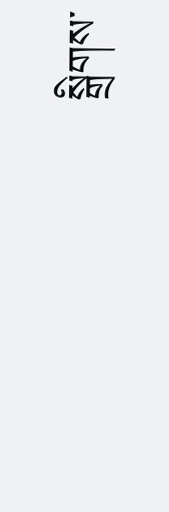སྒྲིགས་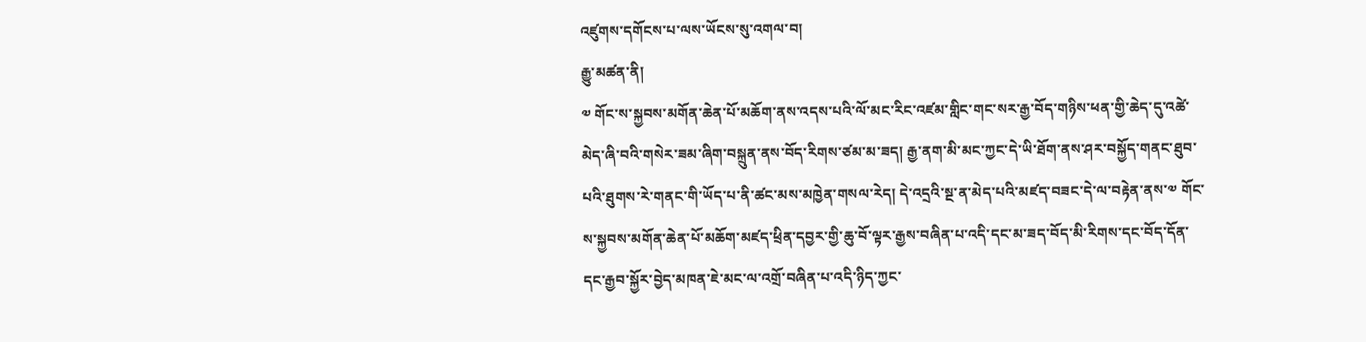འཛུགས་དགོངས་པ་ལས་ཡོངས་སུ་འགལ་བ།
རྒྱུ་མཚན་ནི།
༧ གོང་ས་སྐྱབས་མགོན་ཆེན་པོ་མཆོག་ནས་འདས་པའི་ལོ་མང་རིང་འཛམ་གླིང་གང་སར་རྒྱ་བོད་གཉིས་ཕན་གྱི་ཆེད་དུ་འཚེ་མེད་ཞི་བའི་གསེར་ཟམ་ཞིག་བསྐྲུན་ནས་བོད་རིགས་ཙམ་མ་ཟད། རྒྱ་ནག་མི་མང་ཀྱང་དེ་ཡི་ཐོག་ནས་ཤར་བསྐྱོད་གནང་ཐུབ་པའི་ཐུགས་རེ་གནང་གི་ཡོད་པ་ནི་ཚང་མས་མཁྱེན་གསལ་རེད། དེ་འདྲའི་སྔ་ན་མེད་པའི་མཛད་བཟང་དེ་ལ་བརྟེན་ནས་༧ གོང་ས་སྐྱབས་མགོན་ཆེན་པོ་མཆོག་མཛད་ཕྲིན་དབྱར་གྱི་ཆུ་བོ་ལྟར་རྒྱས་བཞིན་པ་འདི་དང་མ་ཟད་བོད་མི་རིགས་དང་བོད་དོན་དང་རྒྱབ་སྐྱོར་བྱེད་མཁན་ཇེ་མང་ལ་འགྲོ་བཞིན་པ་འདི་ཉིད་ཀྱང་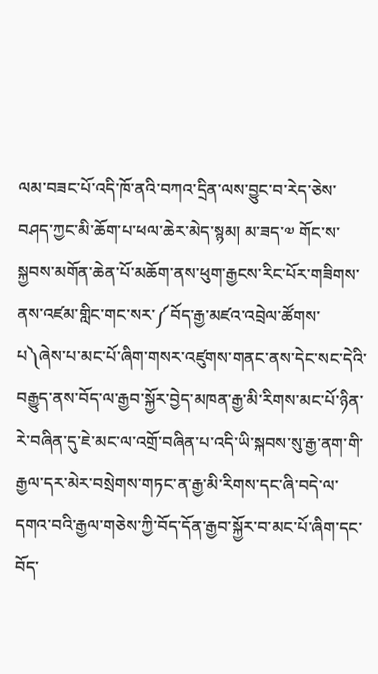ལམ་བཟང་པོ་འདི་ཁོ་ནའི་བཀའ་དྲིན་ལས་བྱུང་བ་རེད་ཅེས་བཤད་ཀྱང་མི་ཆོག་པ་ཕལ་ཆེར་མེད་སྙམ། མ་ཟད་༧ གོང་ས་སྐྱབས་མགོན་ཆེན་པོ་མཆོག་ནས་ཕུག་རྒྱངས་རིང་པོར་གཟིགས་ནས་འཛམ་གླིང་གང་སར་༼བོད་རྒྱ་མཛའ་འབྲེལ་ཚོགས་པ༽ཞེས་པ་མང་པོ་ཞིག་གསར་འཛུགས་གནང་ནས་དེང་སང་དེའི་བརྒྱུད་ནས་བོད་ལ་རྒྱབ་སྐྱོར་བྱེད་མཁན་རྒྱ་མི་རིགས་མང་པོ་ཉིན་རེ་བཞིན་དུ་ཇེ་མང་ལ་འགྲོ་བཞིན་པ་འདི་ཡི་སྐབས་སུ་རྒྱ་ནག་གི་རྒྱལ་དར་མེར་བསྲེགས་གཏང་ན་རྒྱ་མི་རིགས་དང་ཞི་བདེ་ལ་དགའ་བའི་རྒྱལ་གཅེས་ཀྱི་བོད་དོན་རྒྱབ་སྐྱོར་བ་མང་པོ་ཞིག་དང་བོད་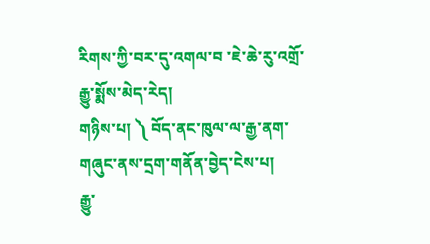རིགས་ཀྱི་བར་དུ་འགལ་བ ་ཇེ་ཆེ་རུ་འགྲོ་རྒྱུ་སྨོས་མེད་རེད།
གཉིས་པ། ༽ བོད་ནང་ཁུལ་ལ་རྒྱ་ནག་གཞུང་ནས་དྲག་གནོན་བྱེད་ངེས་པ།
རྒྱུ་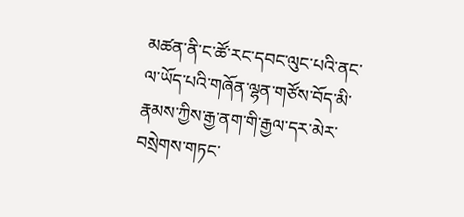མཚན་ནི་ང་ཚོ་རང་དབང་ལུང་པའི་ནང་ལ་ཡོད་པའི་གཞོན་ལྷན་གཙོས་བོད་མི་རྣམས་ཀྱིས་རྒྱ་ནག་གི་རྒྱལ་དར་མེར་བསྲེགས་གཏང་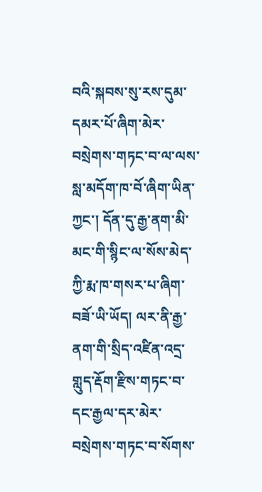བའི་སྐབས་སུ་རས་དུམ་དམར་པོ་ཞིག་མེར་བསྲེགས་གཏང་བ་ལ་ལས་སླ་མདོག་ཁ་བོ་ཞིག་ཡིན་ཀྱང་། དོན་དུ་རྒྱ་ནག་མི་མང་གི་སྙིང་ལ་སོས་མེད་ཀྱི་རྨ་ཁ་གསར་པ་ཞིག་བཟོ་ཡི་ཡོད། ལར་ནི་རྒྱ་ནག་གི་སྲིད་འཛིན་འདྲ་གླུད་རྡོག་རྫིས་གཏང་བ་དང་རྒྱལ་དར་མེར་བསྲེགས་གཏང་བ་སོགས་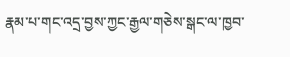རྣམ་པ་གང་འདྲ་བྱས་ཀྱང་རྒྱལ་གཅེས་སྒང་ལ་ཁྱབ་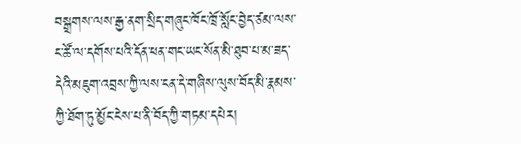བསྒྲགས་ལས་རྒྱ་ནག་སྲིད་གཞུང་ཁོང་ཁྲོ་སློང་བྱེད་ཙམ་ལས་ང་ཚོ་ལ་དགོས་པའི་དོན་ཕན་གང་ཡང་སོན་མི་ཐུབ་པ་མ་ཟད་དེའི་མཇུག་འབྲས་ཀྱི་ལས་ངན་དེ་གཞིས་ལུས་བོད་མི་རྣམས་ཀྱི་ཐོག་ཏུ་མྱོང་ངེས་པ་ནི་བོད་ཀྱི་གཏམ་དཔེར།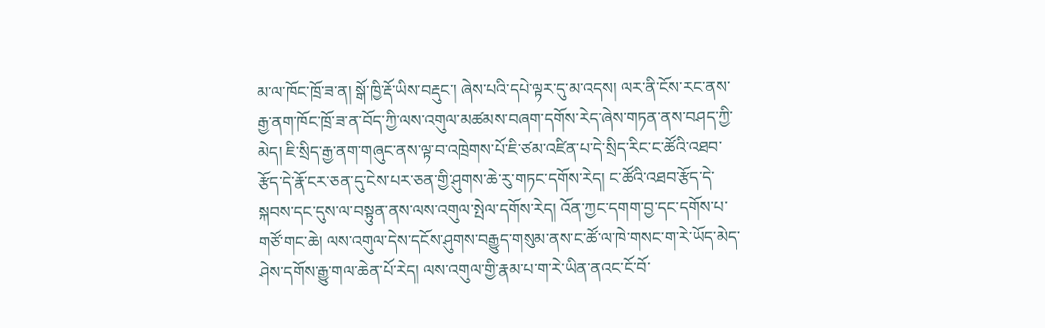མ་ལ་ཁོང་ཁྲོ་ཟ་ན། སྒོ་ཁྱི་རྡོ་ཡིས་བརྡུང་། ཞེས་པའི་དཔེ་ལྟར་དུ་མ་འདས། ལར་ནི་ངོས་རང་ནས་རྒྱ་ནག་ཁོང་ཁྲོ་ཟ་ན་བོད་ཀྱི་ལས་འགུལ་མཚམས་བཞག་དགོས་རེད་ཞེས་གཏན་ནས་བཤད་ཀྱི་མེད། ཇི་སྲིད་རྒྱ་ནག་གཞུང་ནས་ལྟ་བ་འཁྲེགས་པོ་ཇི་ཙམ་འཛིན་པ་དེ་སྲིད་རིང་ང་ཚོའི་འཐབ་རྩོད་དེ་རྣོ་ངར་ཅན་དུ་ངེས་པར་ཅན་གྱི་ཤུགས་ཆེ་རུ་གཏང་དགོས་རེད། ང་ཚོའི་འཐབ་རྩོད་དེ་སྐབས་དང་དུས་ལ་བསྟུན་ནས་ལས་འགུལ་སྤེལ་དགོས་རེད། འོན་ཀྱང་དགག་བྱ་དང་དགོས་པ་གཙོ་གང་ཆེ། ལས་འགུལ་དེས་དངོས་ཤུགས་བརྒྱུད་གསུམ་ནས་ང་ཚོ་ལ་ཁེ་གསང་ག་རེ་ཡོད་མེད་ཤེས་དགོས་རྒྱུ་གལ་ཆེན་པོ་རེད། ལས་འགུལ་གྱི་རྣམ་པ་ག་རེ་ཡིན་ནའང་ངོ་བོ་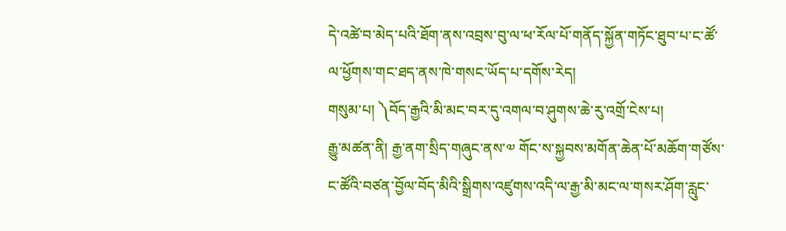དེ་འཚེ་བ་མེད་པའི་ཐོག་ནས་འབྲས་བུ་ལ་ཕ་རོལ་པོ་གནོད་སྐྱོན་གཏོང་ཐུབ་པ་ང་ཚོ་ལ་ཕྱོགས་གང་ཐད་ནས་ཁེ་གསང་ཡོད་པ་དགོས་རེད།
གསུམ་པ། ༽བོད་རྒྱའི་མི་མང་བར་དུ་འགལ་བ་ཤུགས་ཆེ་རུ་འགྲོ་ངེས་པ།
རྒྱུ་མཚན་ནི། རྒྱ་ནག་སྲིད་གཞུང་ནས་༧ གོང་ས་སྐྱབས་མགོན་ཆེན་པོ་མཆོག་གཙོས་ང་ཚོའི་བཙན་བྱོལ་བོད་མིའི་སྒྲིགས་འཛུགས་འདི་ལ་རྒྱ་མི་མང་ལ་གསར་ཤོག་རླུང་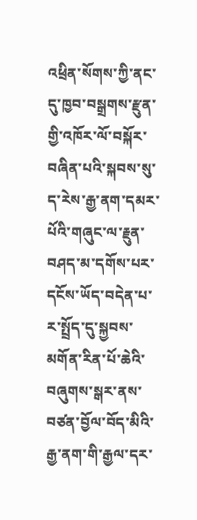འཕྲིན་སོགས་ཀྱི་ནང་དུ་ཁྱབ་བསྒྲགས་རྫུན་གྱི་འཁོར་ལོ་བསྐོར་བཞིན་པའི་སྐབས་སུ་ད་རེས་རྒྱ་ནག་དམར་པོའི་གཞུང་ལ་རྗུན་བཤད་མ་དགོས་པར་དངོས་ཡོད་བདེན་པ་ར་སྤྲོད་དུ་སྐྱབས་མགོན་རིན་པོ་ཆེའི་བཞུགས་སྒར་ནས་བཙན་བྱོལ་བོད་མིའི་རྒྱ་ནག་གི་རྒྱལ་དར་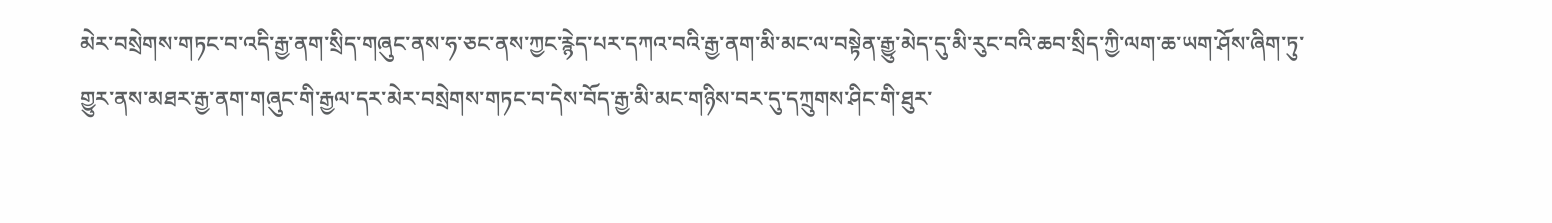མེར་བསྲེགས་གཏང་བ་འདི་རྒྱ་ནག་སྲིད་གཞུང་ནས་ཧ་ཅང་ནས་ཀྱང་རྙེད་པར་དཀའ་བའི་རྒྱ་ནག་མི་མང་ལ་བསྟེན་རྒྱུ་མེད་དུ་མི་རུང་བའི་ཆབ་སྲིད་ཀྱི་ལག་ཆ་ཡག་ཤོས་ཞིག་ཏུ་གྱུར་ནས་མཐར་རྒྱ་ནག་གཞུང་གི་རྒྱལ་དར་མེར་བསྲེགས་གཏང་བ་དེས་བོད་རྒྱ་མི་མང་གཉིས་བར་དུ་དཀྲུགས་ཤིང་གི་ཐུར་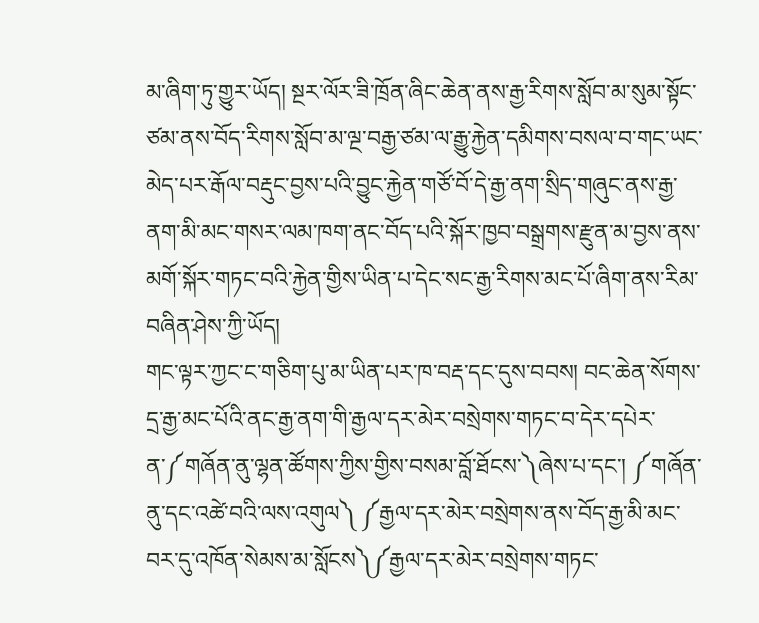མ་ཞིག་ཏུ་གྱུར་ཡོད། སྔར་ལོར་ཟི་ཁྲོན་ཞིང་ཆེན་ནས་རྒྱ་རིགས་སློབ་མ་སུམ་སྟོང་ཙམ་ནས་བོད་རིགས་སློབ་མ་ལྔ་བརྒྱ་ཙམ་ལ་རྒྱུ་རྐྱེན་དམིགས་བསལ་བ་གང་ཡང་མེད་པར་རྒོལ་བརྡུང་བྱས་པའི་བྱུང་རྐྱེན་གཙོ་བོ་དེ་རྒྱ་ནག་སྲིད་གཞུང་ནས་རྒྱ་ནག་མི་མང་གསར་ལམ་ཁག་ནང་བོད་པའི་སྐོར་ཁྱབ་བསྒྲགས་རྫུན་མ་བྱས་ནས་མགོ་སྐོར་གཏང་བའི་རྐྱེན་གྱིས་ཡིན་པ་དེང་སང་རྒྱ་རིགས་མང་པོ་ཞིག་ནས་རིམ་བཞིན་ཤེས་ཀྱི་ཡོད།
གང་ལྟར་ཀྱང་ང་གཅིག་པུ་མ་ཡིན་པར་ཁ་བརྡ་དང་དུས་བབས། བང་ཆེན་སོགས་དྲ་རྒྱ་མང་པོའི་ནང་རྒྱ་ནག་གི་རྒྱལ་དར་མེར་བསྲེགས་གཏང་བ་དེར་དཔེར་ན་༼གཞོན་ནུ་ལྷན་ཚོགས་ཀྱིས་གྱིས་བསམ་བློ་ཐོངས་༽ཞེས་པ་དང་། ༼གཞོན་ནུ་དང་འཚེ་བའི་ལས་འགུལ༽ ༼རྒྱལ་དར་མེར་བསྲེགས་ནས་བོད་རྒྱ་མི་མང་བར་དུ་འཁོན་སེམས་མ་སློངས༽༼རྒྱལ་དར་མེར་བསྲེགས་གཏང་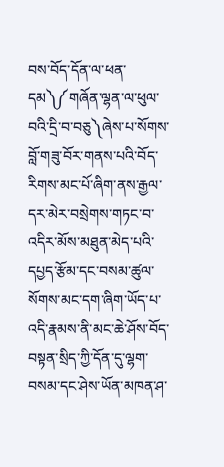བས་བོད་དོན་ལ་ཕན་དམ༽༼གཞོན་ལྷན་ལ་ཕུལ་བའི་དྲི་བ་བཅུ༽ཞེས་པ་སོགས་བློ་གཟུ་བོར་གནས་པའི་བོད་རིགས་མང་པོ་ཞིག་ནས་རྒྱལ་དར་མེར་བསྲེགས་གཏང་བ་འདིར་མོས་མཐུན་མེད་པའི་དཔྱད་རྩོམ་དང་བསམ་ཚུལ་སོགས་མང་དག་ཞིག་ཡོད་པ་འདི་རྣམས་ནི་མང་ཆེ་ཤོས་བོད་བསྟན་སྲིད་ཀྱི་དོན་དུ་ལྷག་བསམ་དང་ཤེས་ཡོན་མཁན་ཤ་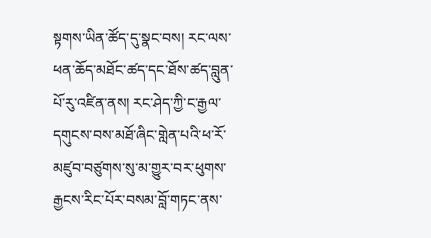སྟགས་ཡིན་ཚོད་དུ་སྣང་བས། རང་ལས་ཕན་ཆོད་མཐོང་ཚད་དང་ཐོས་ཚད་བླུན་པོ་རུ་འཛིན་ནས། རང་ཤེད་ཀྱི་ང་རྒྱལ་དགུངས་བས་མཐོ་ཞིང་གླེན་པའི་ཕ་རོ་མཛུབ་བཙུགས་སུ་མ་གྱུར་བར་ཕུགས་རྒྱངས་རིང་པོར་བསམ་བློ་གཏང་ནས་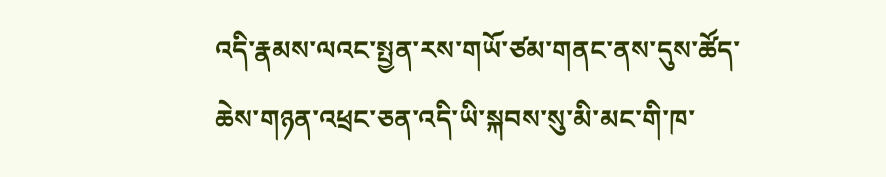འདི་རྣམས་ལའང་སྤྱན་རས་གཡོ་ཙམ་གནང་ནས་དུས་ཚོད་ཆེས་གཉན་འཕྲང་ཅན་འདི་ཡི་སྐབས་སུ་མི་མང་གི་ཁ་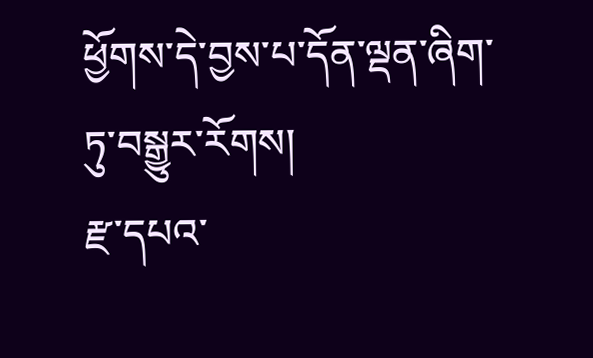ཕྱོགས་དེ་བྱས་པ་དོན་ལྡན་ཞིག་ཏུ་བསྒྱུར་རོགས།
རྫ་དཔའ་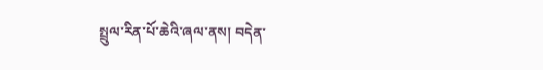སྤྲུལ་རིན་པོ་ཆེའི་ཞལ་ནས། བདེན་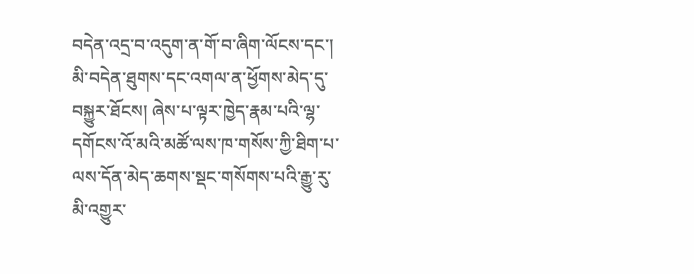བདེན་འདྲ་བ་འདུག་ན་གོ་བ་ཞིག་ལོངས་དང་། མི་བདེན་ཐུགས་དང་འགལ་ན་ཕྱོགས་མེད་དུ་བསྐྱུར་ཐོངས། ཞེས་པ་ལྟར་ཁྱེད་རྣམ་པའི་ལྷ་དགོངས་འོ་མའི་མཚོ་ལས་ཁ་གསོས་ཀྱི་ཐིག་པ་ལས་དོན་མེད་ཆགས་སྡང་གསོགས་པའི་རྒྱུ་རུ་མི་འགྱུར་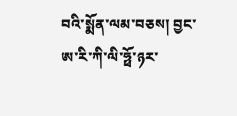བའི་སྨོན་ལམ་བཅས། བྱང་ཨ་རི་ཀི་ལི་ཧྥོ་ཉར་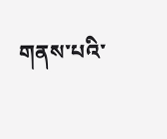གནས་པའི་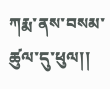ཀརྨ་ནས་བསམ་ཚུལ་དུ་ཕུལ།།